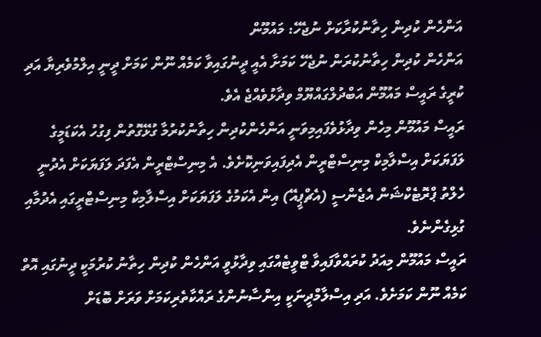އަންހެން ކުދިން ހިތާނުކުރާކަށް ނުޖެހޭ: މައުމޫން
އަންހެން ކުދިން ހިތާނުކުރަން ނުޖެހޭ ކަމަށާ އެއީ ދީނުގައިވާ ކަމެއް ނޫން ކަމަށް ދީނީ އިލްމުވެރިޔާ އަދި ކުރީގެ ރައީސް މައުމޫން އަބްދުލްގައްޔޫމް ވިދާޅުވެއްޖެ އެވެ.
ރައީސް މައުމޫން މިހެން ވިދާޅުވެފައިމިވަނީ އަންހެންކުދިން ހިތާނުކުރުމާ ގުޅޭގޮތުން ފިގުހު އެކަޑަމީގެ ލަފަޔަކަށް އިސްލާމިކް މިނިސްޓްރީން އެދިފައިވަނިކޮށެވެ. އެ މިނިސްޓްރީން އެފަދަ ލަފަޔަކަށް އެދުނީ ހެލްތު ޕްރޮޓެކްޝަން އެޖެންސީ (އެޗްޕީއޭ) އިން އެކަމުގެ ލަފަޔަކަށް އިސްލާމިކް މިނިސްޓްރީގައި އެދުމާއި ގުޅިގެންނެވެ.
ރައީސް މައުމޫން މިއަދު ކުރައްވާފައިވާ ޓްވީޓެއްގައި ވިދާޅުވީ އަންހެން ކުދިން ހިތާނު ކުރުމަކީ ދީނުގައި އޮތް ކަމެއް ނޫން ކަމަށެވެ. އަދި އިސްލާމްދީނަކީ އިންސާނުންގެ ރައްކާތެރިކަމަށް ވަރަށް ބޮޑަށް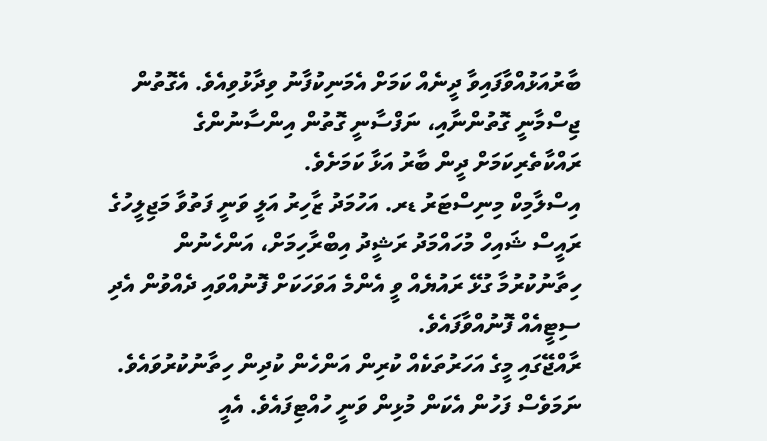ބާރުއަޅުއްވާފައިވާ ދީނެއް ކަމަށް އެމަނިކުފާނު ވިދާޅުވިއެވެ. އެގޮތުން ޖިސްމާނީ ގޮތުންނާއި، ނަފްސާނީ ގޮތުން އިންސާނުންގެ ރައްކާތެރިކަމަށް ދީން ބާރު އަޅާ ކަމަށެވެ.
އިސްލާމިކް މިނިސްޓަރު ޑރ. އަހުމަދު ޒާހިރު އަލީ ވަނީ ފަތުވާ މަޖިލީހުގެ ރައީސް ޝައިހް މުހައްމަދު ރަޝީދު އިބްރާހިމަށް، އަންހެނުން ހިތާނުކުރުމާ ގުޅޭ ރައުޔެއް ވީ އެންމެ އަވަހަކަށް ފޮނުއްވައި ދެއްވުން އެދި ސިޓީއެއް ފޮނުއްވާފައެވެ.
ރާއްޖޭގައި މީގެ އަހަރުތަކެއް ކުރިން އަންހެން ކުދިން ހިތާނުކުރުވައެވެ. ނަމަވެސް ފަހުން އެކަން މުޅިން ވަނީ ހުއްޓިފައެވެ. އެއީ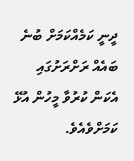ދީނީ ކަމެއްކަމަށް ބުނެ ބައެއް ރަށްރަށުގައި އެކަން ކުރުވާ މީހުން އުޅޭ ކަމަށްވެއެވެ.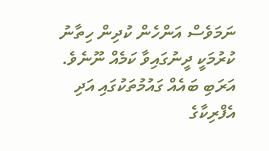ނަމަވެސް އަންހެން ކުދިން ހިތާނު ކުރުމަކީ ދީނުގައިވާ ކަމެއް ނޫނެވެ.
އަރަބި ބައެއް ގައުމުތަކުގައި އަދި އެފްރިކާގެ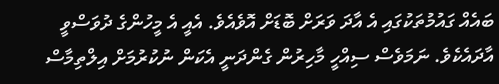ބައެއް ގައުމުތަކުގައި އެ އާދަ ވަރަށް ބޮޑަށް އޮވެއެވެ. އެއީ އެ މީހުންގެ ދުވަސްވީ އާދައެކެވެ. ނަމަވެސް ސިއްހީ މާހިރުން ގެންދަނީ އެކަން ނުކުރުމަށް އިލްތިމާސް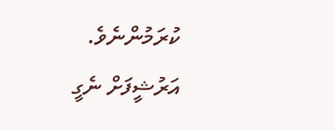ކުރަމުންނެވެ.
އަރުޝީފަށް ނެގީ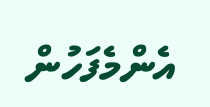އެންމެފަހުން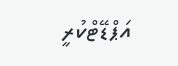އަޕްޑޭޓްކުރީ